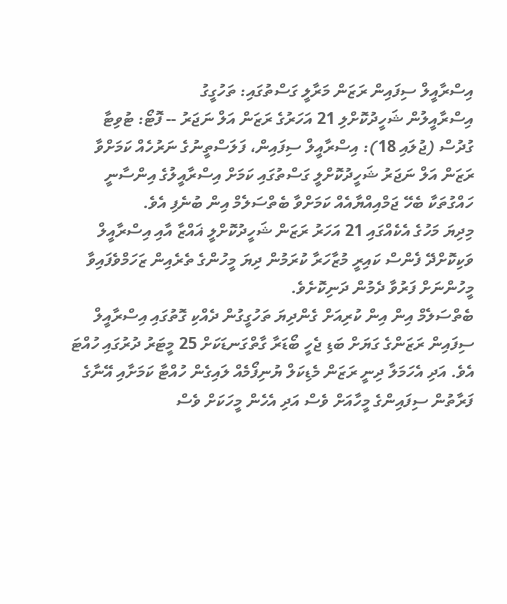އިސްރާއީލް ސިފައިން ރަޒަން މަރާލީ ގަސްތުގައި: ތަހުގީގު
އިސްރާއީލުން ޝަހީދުކޮށްލި 21 އަހަރުގެ ރަޒަން އަލް ނަޖަރު -- ފޮޓޯ: ޓުވިޓާ
ގުދުސް (ޖުލައި 18): އިސްރާއީލް ސިފައިން، ފަލަސްތީނުގެ ނަރުހެއް ކަމަށްވާ ރަޒަން އަލް ނަޖަރު ޝަހީދުކޮށްލީ ގަސްތުގައި ކަމަށް އިސްރާއީލުގެ އިންސާނީ ހައްގުތަކާ ބެހޭ ޖަމްއިއްޔާއެއް ކަމަށްވާ ބެތްސަލެމް އިން ބުނެފި އެވެ.
މިދިޔަ މަހުގެ އެކެއްގައި 21 އަހަރު ރަޒަން ޝަހީދުކޮށްލީ ޣައްޒާ އާއި އިސްރާއީލް ވަކިކޮށްދޭ ފެންސް ކައިރީ މުޒާހަރާ ކުރަމުން ދިޔަ މީހުންގެ ތެރެއިން ޒަހަމްވެފައިވާ މީހުންނަށް ފަރުވާ ދެމުން ދަނިކޮށެވެ.
ބެތްސަލެމް އިން އިން ކުރިއަށް ގެންދިޔަ ތަހުގީގުން ދެއްކި ގޮތުގައި އިސްރާއީލް ސިފައިން ރަޒަންގެ ގަޔަށް ބަޑި ޖެހީ ބޯޑަރާ ގާތްގަނޑަކަށް 25 މީޓަރު ދުރުގައި ހުއްޓަ އެވެ. އަދި އެހަމަލާ ދިނީ ރަޒަން މެޑިކަލް ޔުނިފޯމެއް ލައިގެން ހުއްޓާ ކަމަށާއި އޭނާގެ ފަރާތުން ސިފައިންގެ މީހާއަށް ވެސް އަދި އެހެން މީހަކަށް ވެސް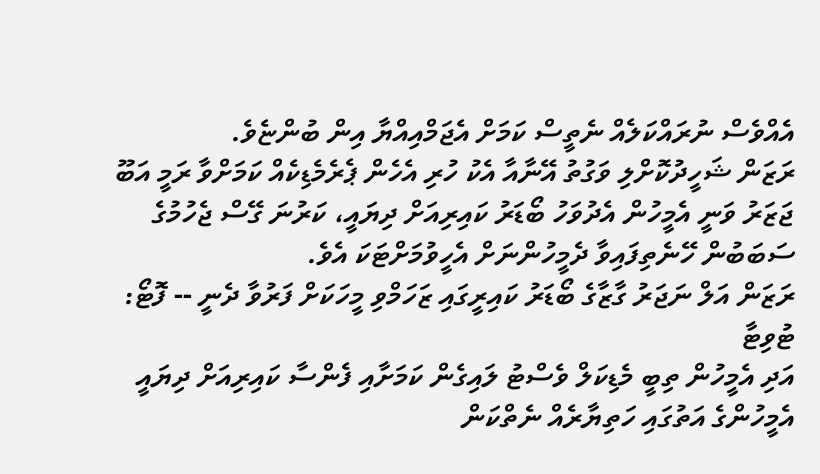އެއްވެސް ނުރައްކަލެއް ނެތީސް ކަމަށް އެޖަމްއިއްޔާ އިން ބުންޏެވެ.
ރަޒަން ޝަހީދުކޮށްލި ވަގުތު އޭނާއާ އެކު ހުރި އެހެން ޕެރެމެޑިކެއް ކަމަށްވާ ރަމީ އަބޫ ޖަޒަރު ވަނީ އެމީހުން އެދުވަހު ބޯޑަރު ކައިރިއަށް ދިޔައީ، ކަރުނަ ގޭސް ޖެހުމުގެ ސަބަބުން ހޭނެތިފައިވާ ދެމީހުންނަށް އެހީވުމަށްޓަކަ އެވެ.
ރަޒަން އަލް ނަޖަރު ގާޒާގެ ބޯޑަރު ކައިރީގައި ޒަހަމްވި މީހަކަށް ފަރުވާ ދެނީ -- ފޮޓޯ: ޓުވިޓާ
އަދި އެމީހުން ތިބީ މެޑިކަލް ވެސްޓު ލައިގެން ކަމަށާއި ފެންސާ ކައިރިއަށް ދިޔައީ އެމީހުންގެ އަތުގައި ހަތިޔާރެއް ނެތްކަން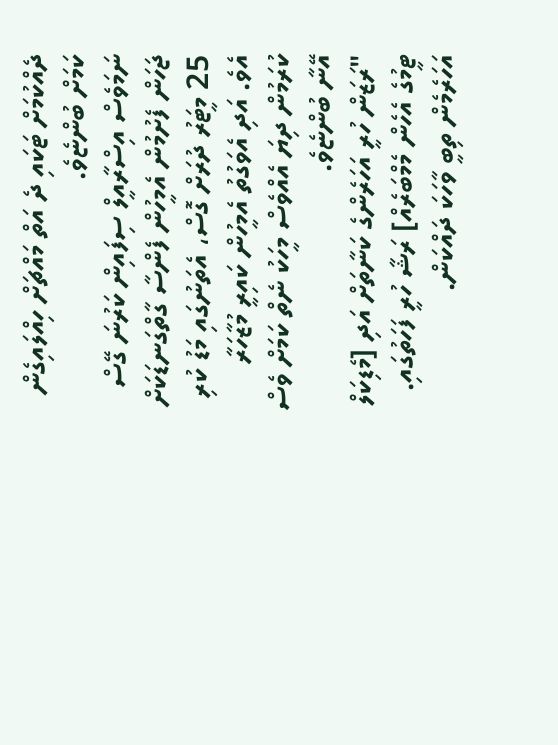ދެއްކުމަށް ޓަކައި ދެ އަތް މައްޗަށް ހިއްލައިގެން ކަމަށް ބުންޏެވެ.
ނަމަވެސް އިސްރާއީލް ސިފައިން ކަރުނަ ގޭސް ޖަހަން ފެށުމުން އެމީހުން ފެންސާ ގާތްގަނޑަކަށް 25 މީޓަރު ދުރަށް ގޮސް، އެތަނުގައި މަޑު ކުރި އެވެ. އަދި އެވަގުތު އެމީހުން ކައިރީ މުޒާހަރާ ކުރަމުން ދިޔަ އެއްވެސް މީހަކު ނެތް ކަމަށް ވެސް އޭނާ ބުންޏެވެ.
"ރަޒަން ހުރީ އަހަރެންގެ ކަނާތަށް އަދި [މެޑިކަލް ޓީމުގެ އެހެން މެމްބަރެއް] ރަޝާ ހުރީ ފަހަތުގައި. އަހަރެމެން ތިބީ ވާހަކަ ދައްކަން.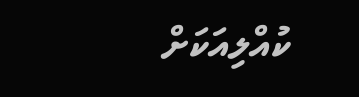ކުއްލިއަކަށް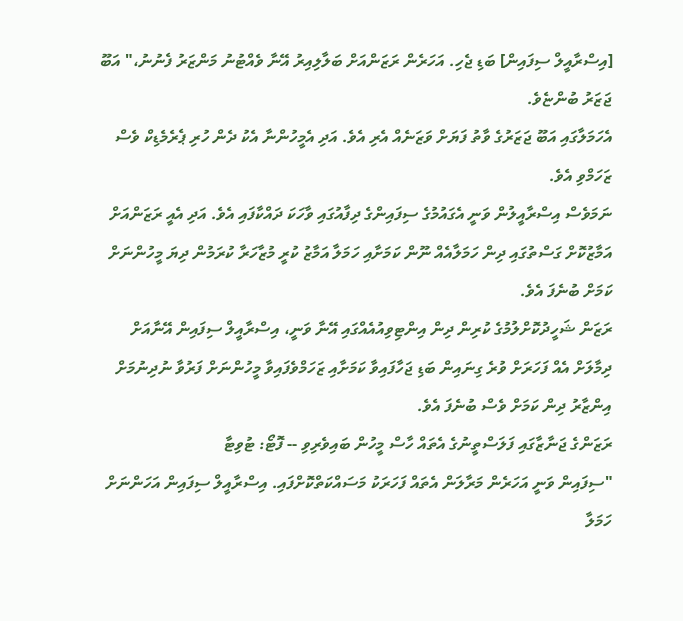[އިސްރާއީލް ސިފައިން] ބަޑި ޖެހި. އަހަރެން ރަޒަންއަށް ބަލާލިއިރު އޭނާ ވެއްޓުނު މަންޒަރު ފެނުނު،" އަބޫ ޖަޒަރު ބުންޏެވެ.
އެހަމަލާގައި އަބޫ ޖަޒަރުގެ ވާތު ފަޔަށް ވަޒަނެއް އެރި އެވެ. އަދި އެމީހުންނާ އެކު ދެން ހުރި ޕެރެމެޑިކް ވެސް ޒަހަމްވި އެވެ.
ނަމަވެސް އިސްރާއީލުން ވަނީ އެގައުމުގެ ސިފައިންގެ ދިފާއުގައި ވާހަކަ ދައްކާފައި އެވެ. އަދި އެއީ ރަޒަންއަށް އަމާޒުކޮށް ގަސްތުގައި ދިން ހަމަލާއެއް ނޫން ކަމަށާއި ހަމަލާ އަމާޒު ކުރީ މުޒާހަރާ ކުރަމުން ދިޔަ މީހުންނަށް ކަމަށް ބުނެފަ އެވެ.
ރަޒަން ޝަހީދުކޮށްލުމުގެ ކުރިން ދިން އިންޓިވިއުއެއްގައި އޭނާ ވަނީ، އިސްރާއީލް ސިފައިން އޭނާއަށް ދިމާލަށް އެއް ފަހަރަށް ވުރެ ގިނައިން ބަޑި ޖަހާފައިވާ ކަމަށާއި ޒަހަމްވެފައިވާ މީހުންނަށް ފަރުވާ ނުދިނުމަށް އިންޒާރު ދިން ކަމަށް ވެސް ބުނެފަ އެވެ.
ރަޒަންގެ ޖަނާޒާގައި ފަލަސްތީނުގެ އެތައް ހާސް މީހުން ބައިވެރިވި -- ފޮޓޯ: ޓުވިޓާ
"ސިފައިން ވަނީ އަހަރެން މަރާލަން އެތައް ފަހަރަކު މަސައްކަތްކޮށްފައި. އިސްރާއީލް ސިފައިން އަހަންނަށް ހަމަލާ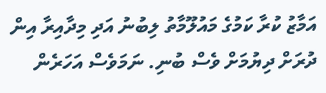އަމާޒު ކުރާ ކަމުގެ މައުލޫމާތު ލިބުނު އަދި މިދާއިރާ އިން ދުރަށް ދިޔުމަށް ވެސް ބުނި. ނަމަވެސް އަހަރެން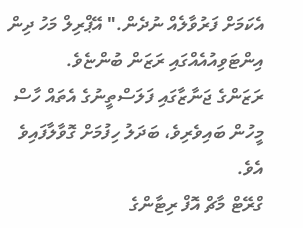އެކަމަށް ފަރުވާލެއް ނުދެން." އޭޕްރިލް މަހު ދިން އިންޓަވިއުއެއްގައި ރަޒަން ބުންޏެވެ.
ރަޒަންގެ ޖަނާޒާގައި ފަލަސްތީނުގެ އެތައް ހާސް މީހުން ބައިވެރިވެ، ބަދަލު ހިފުމަށް ގޮވާލާފައިވެ އެވެ.
ގްރޭޓް މާޗް އޮފް ރިޓާންގެ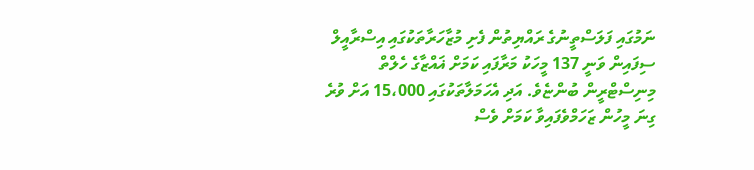ނަމުގައި ފަލަސްތީނުގެ ރައްޔިތުން ފެށި މުޒާހަރާތަކުގައި އިސްރާއީލް ސިފައިން ވަނީ 137 މީހަކު މަރާފައި ކަމަށް ޣައްޒާގެ ހެލްތް މިނިސްޓްރީން ބުންޏެވެ. އަދި އެހަމަލާތަކުގައި 15،000 އަށް ވުރެ ގިނަ މީހުން ޒަހަމްވެފައިވާ ކަމަށް ވެސް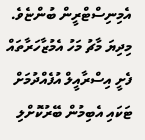އެމިނިސްޓްރީން ބުންޏެވެ.
މިދިޔަ މާޗު މަހު އެމުޒާހަރާތައް ފެށީ އިސްރާއީލް އުފެއްދުމަށް ޓަކައި އެބިމުން ބޭރުކޮށްލި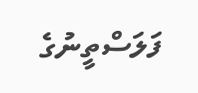ފަލަސްތީނުގެ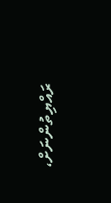ރައްޔިތުންނަށް،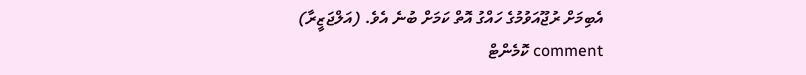އެބިމަށް ރުޖޫއަވުމުގެ ހައްގު އޮތް ކަމަށް ބުނެ އެވެ. (އަލްޖަޒީރާ)
comment ކޮމެންޓް